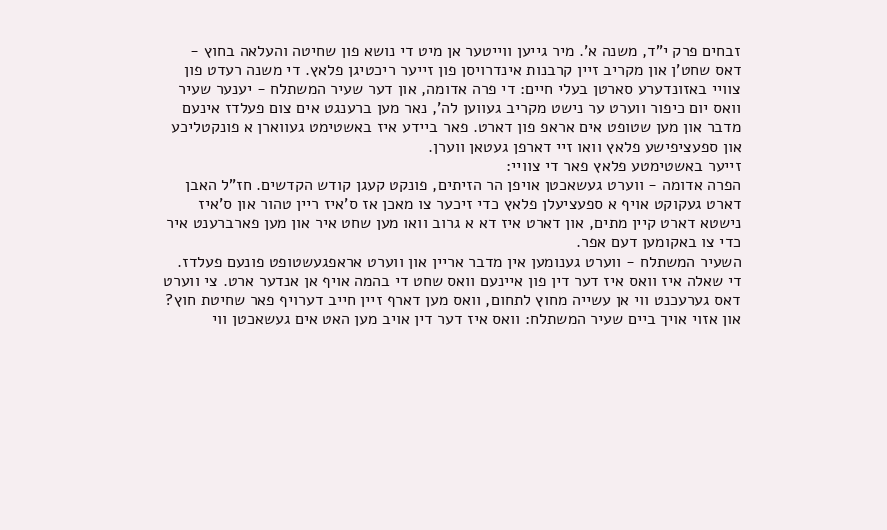זבחים פרק י"ד, משנה א'. מיר גייען ווייטער אן מיט די נושא פון שחיטה והעלאה בחוץ - דאס שחט'ן און מקריב זיין קרבנות אינדרויסן פון זייער ריכטיגן פלאץ. די משנה רעדט פון צוויי באזונדערע סארטן בעלי חיים: די פרה אדומה, און דער שעיר המשתלח - יענער שעיר וואס יום כיפור ווערט ער נישט מקריב געווען לה', נאר מען ברענגט אים צום פעלדז אינעם מדבר און מען שטופט אים אראפ פון דארט. פאר ביידע איז באשטימט געווארן א פונקטליכע און ספעציפישע פלאץ וואו זיי דארפן געטאן ווערן.
זייער באשטימטע פלאץ פאר די צוויי:
הפרה אדומה - ווערט געשאכטן אויפן הר הזיתים, פונקט קעגן קודש הקדשים. חז"ל האבן דארט געקוקט אויף א ספעציעלן פלאץ כדי זיכער צו מאכן אז ס'איז ריין טהור און ס'איז נישטא דארט קיין מתים, און דארט איז דא א גרוב וואו מען שחט איר און מען פארברענט איר כדי צו באקומען דעם אפר.
השעיר המשתלח - ווערט גענומען אין מדבר אריין און ווערט אראפגעשטופט פונעם פעלדז.
די שאלה איז וואס איז דער דין פון איינעם וואס שחט די בהמה אויף אן אנדער ארט. צי ווערט דאס גערעכנט ווי אן עשייה מחוץ לתחום, וואס מען דארף זיין חייב דערויף פאר שחיטת חוץ? און אזוי אויך ביים שעיר המשתלח: וואס איז דער דין אויב מען האט אים געשאכטן ווי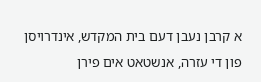א קרבן נעבן דעם בית המקדש, אינדרויסן פון די עזרה, אנשטאט אים פירן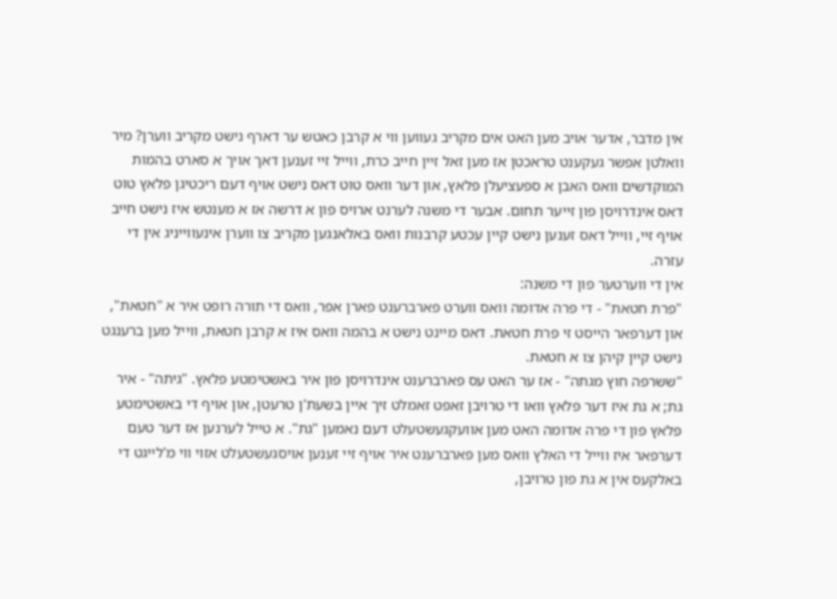אין מדבר, אדער אויב מען האט אים מקריב געווען ווי א קרבן כאטש ער דארף נישט מקריב ווערן? מיר וואלטן אפשר געקענט טראכטן אז מען זאל זיין חייב כרת, ווייל זיי זענען דאך אויך א סארט בהמות המוקדשים וואס האבן א ספעציעלן פלאץ, און דער וואס טוט דאס נישט אויף דעם ריכטיגן פלאץ טוט דאס אינדרויסן פון זייער תחום. אבער די משנה לערנט ארויס פון א דרשה אז א מענטש איז נישט חייב אויף זיי, ווייל דאס זענען נישט קיין עכטע קרבנות וואס באלאנגען מקריב צו ווערן אינעווייניג אין די עזרה.
אין די ווערטער פון די משנה:
"פרת חטאת" - די פרה אדומה וואס ווערט פארברענט פארן אפר, וואס די תורה רופט איר א "חטאת", און דערפאר הייסט זי פרת חטאת. דאס מיינט נישט א בהמה וואס איז א קרבן חטאת, ווייל מען ברענגט נישט קיין קיהן צו א חטאת.
"ששרפה חוץ מגתה" - אז ער האט עס פארברענט אינדרויסן פון איר באשטימטע פלאץ. "גיתה" - איר גת; א גת איז דער פלאץ וואו די טרויבן זאפט זאמלט זיך איין בשעת'ן טרעטן, און אויף די באשטימטע פלאץ פון די פרה אדומה האט מען אוועקגעשטעלט דעם נאמען "גת". א טייל לערנען אז דער טעם דערפאר איז ווייל די האלץ וואס מען פארברענט איר אויף זיי זענען אויסגעשטעלט אזוי ווי מ'לייגט די באלקעס אין א גת פון טרויבן,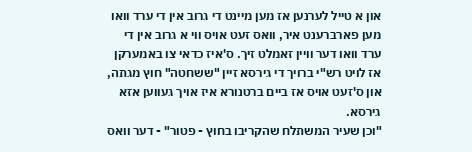און א טייל לערנען אז מען מיינט די גרוב אין די ערד וואו מען פארברענט איר, וואס זעט אויס ווי א גרוב אין די ערד וואו דער וויין זאמלט זיך. ס'איז כדאי צו באמערקן אז לויט רש"י ברויך די גירסא זיין "ששחטה" חוץ מגתה, און ס'זעט אויס אז ביים ברטנורא איז אויך געווען אזא גירסא.
"וכן שעיר המשתלח שהקריבו בחוץ - פטור" - דער וואס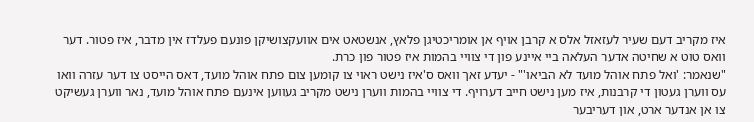איז מקריב דעם שעיר לעזאזל אלס א קרבן אויף אן אומריכטיגן פלאץ, אנשטאט אים אוועקצושיקן פונעם פעלדז אין מדבר, איז פטור. דער וואס טוט א שחיטה אדער העלאה ביי איינע פון די צוויי בהמות איז פטור פון כרת.
"שנאמר: 'ואל פתח אוהל מועד לא הביאו'" - יעדע זאך וואס ס'איז נישט ראוי צו קומען צום פתח אוהל מועד, דאס הייסט צו דער עזרה וואו עס ווערן געטון די קרבנות, איז מען נישט חייב דערויף. די צוויי בהמות ווערן נישט מקריב געווען אינעם פתח אוהל מועד, נאר ווערן געשיקט צו אן אנדער ארט, און דעריבער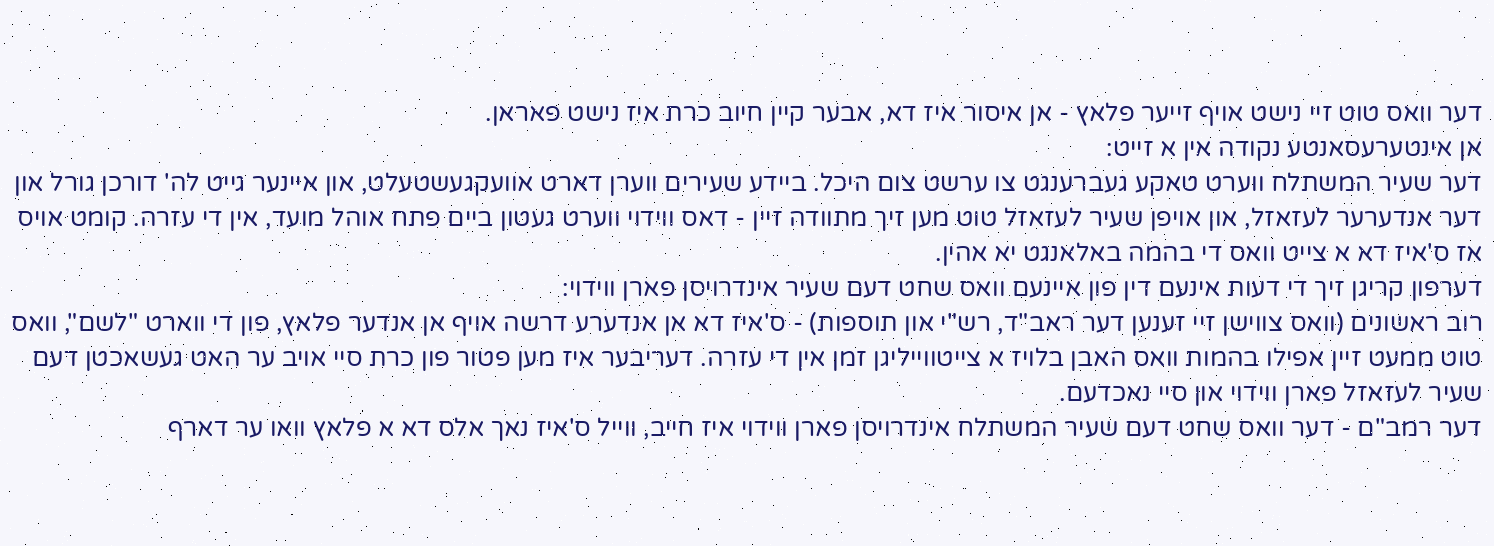דער וואס טוט זיי נישט אויף זייער פלאץ - אן איסור איז דא, אבער קיין חיוב כרת איז נישט פאראן.
אן אינטערעסאנטע נקודה אין א זייט:
דער שעיר המשתלח ווערט טאקע געברענגט צו ערשט צום היכל. ביידע שעירים ווערן דארט אוועקגעשטעלט, און איינער גייט לה' דורכן גורל און דער אנדערער לעזאזל, און אויפן שעיר לעזאזל טוט מען זיך מתוודה זיין - דאס ווידוי ווערט געטון ביים פתח אוהל מועד, אין די עזרה. קומט אויס אז ס'איז דא א צייט וואס די בהמה באלאנגט יא אהין.
דערפון קריגן זיך די דעות אינעם דין פון איינעם וואס שחט דעם שעיר אינדרויסן פארן ווידוי:
רוב ראשונים (וואס צווישן זיי זענען דער ראב"ד, רש"י און תוספות) - ס'איז דא אן אנדערע דרשה אויף אן אנדער פלאץ, פון די ווארט "לשם", וואס טוט ממעט זיין אפילו בהמות וואס האבן בלויז א צייטווייליגן זמן אין די עזרה. דעריבער איז מען פטור פון כרת סיי אויב ער האט געשאכטן דעם שעיר לעזאזל פארן ווידוי און סיי נאכדעם.
דער רמב"ם - דער וואס שחט דעם שעיר המשתלח אינדרויסן פארן ווידוי איז חייב, ווייל ס'איז נאך אלס דא א פלאץ וואו ער דארף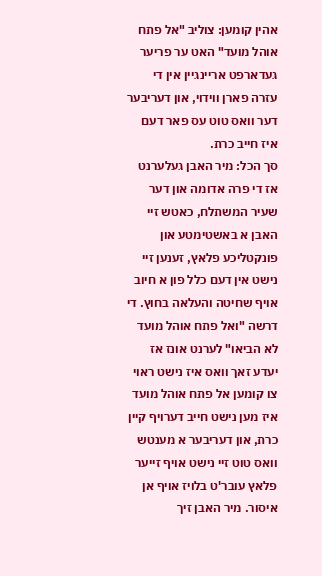אהין קומען: צוליב "אל פתח אוהל מועד" האט ער פריער געדארפט אריינגיין אין די עזרה פארן ווידוי, און דעריבער דער וואס טוט עס פאר דעם איז חייב כרת.
סך הכל: מיר האבן געלערנט אז די פרה אדומה און דער שעיר המשתלח, כאטש זיי האבן א באשטימטע און פונקטליכע פלאץ, זענען זיי נישט אין דעם כלל פון א חיוב אויף שחיטה והעלאה בחוץ. די דרשה "ואל פתח אוהל מועד לא הביאו" לערנט אונז אז יעדע זאך וואס איז נישט ראוי צו קומען אל פתח אוהל מועד איז מען נישט חייב דערויף קיין כרת, און דעריבער א מענטש וואס טוט זיי נישט אויף זייער פלאץ עובר'ט בלויז אויף אן איסור. מיר האבן זיך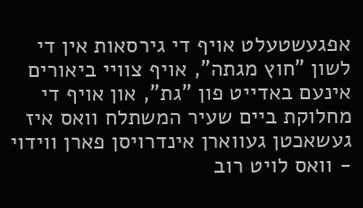אפגעשטעלט אויף די גירסאות אין די לשון "חוץ מגתה", אויף צוויי ביאורים אינעם באדייט פון "גת", און אויף די מחלוקת ביים שעיר המשתלח וואס איז געשאכטן געווארן אינדרויסן פארן ווידוי - וואס לויט רוב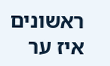ראשונים איז ער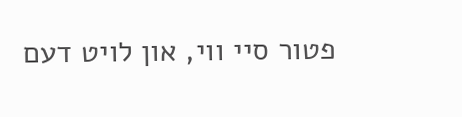פטור סיי ווי, און לויט דעם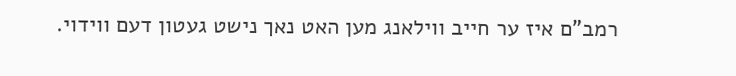רמב"ם איז ער חייב ווילאנג מען האט נאך נישט געטון דעם ווידוי.